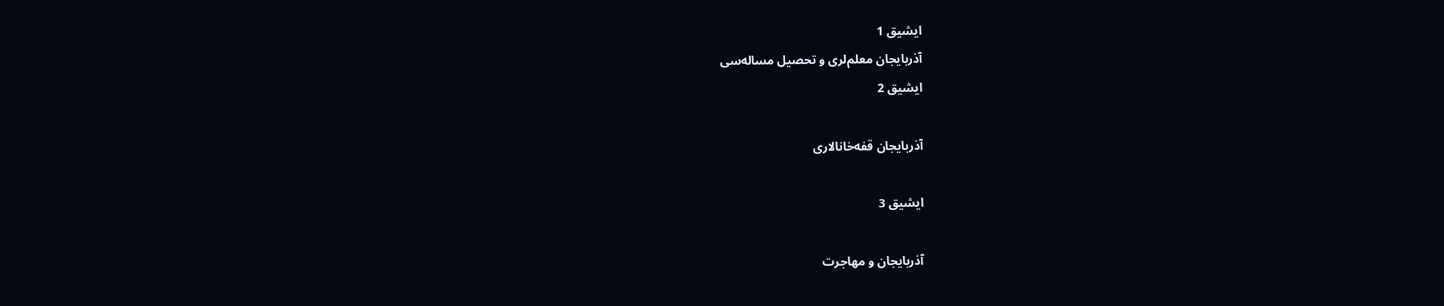ایشیق 1
آذربایجان معلم‌لری و تحصیل مساله‌سی
ایشیق 2

آذربایجان قفه‌خانالاری

ایشیق 3

آذربایجان و مهاجرت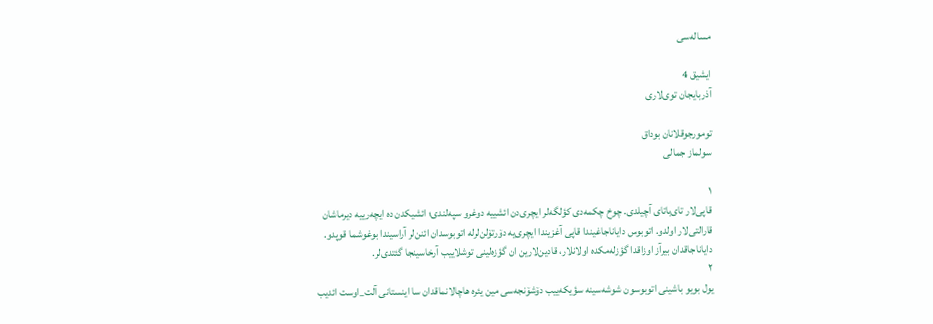مساله‌سی

ایشیق 4
آذربایجان توی‌لاری

تومورجوقلانان بوداق
سولماز جمالی

۱
قاپی‌لار تای‌با‌تای آچیلدی. چوخ چکمه‌دی کؤلگه‌لر ایچری‌دن ائشییه دوغرو سپه‌لندی؛ ائشیکدن ده ایچه‌رییه دیرماشان قارالتی‌لار اولدو. اتوبوس دایاناجاغیندا قاپی آغزیندا ایچری‌یه دۆرتۆلن‌لرله اتوبوسدان ائنن‌لر آراسیندا بوغوشما قوپدو.
دایاناجاقدان بیرآز اوزاقدا گؤزله‌مکده اولانلار، قادین‌لارین ان گؤزه‌لینی توشلاییب آرخاسینجا گئتدی‌لر.
۲
یول بویو باشینی اتوبوسون شوشه‌سینه سؤیکه‌ییب دۆشۆنجه‌سی مین یئره هاچالانماقدان سا اینستانی آلت_اوست ائدیب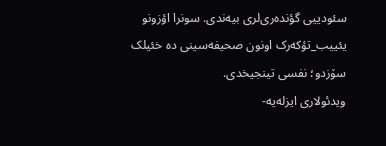سئودییی گؤنده‌ری‌لری بیه‌ندی. سونرا اؤزونو یئییب_تؤکه‌رک اونون صحیفه‌سینی ده خئیلک سۆزدو؛ نفسی تینجیخدی.
ویدئولاری ایزله‌یه-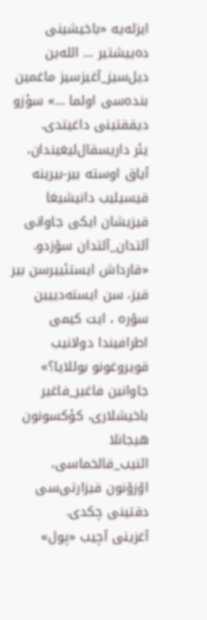ایزله‌یه «باخیشینی ده‌ییشتیر … الله‌ین دیل‌سیز_آغیزسیز ماغمین بنده‌سی اولما …» سؤزو دیققتینی داغیتدی.
یئر داریسقال‌لیغیندان، آیاق اوسته بیر-بیرینه قیسیلیب دانیشیغا قیزیشان ایکی جاوانی آلتدان_آلتدان سۆزدو.
«قارداش ایستئییرسن بیر قیز، سن ایسته‌دییین سۆره ، ایت کیمی اطرافیندا دولانیب قویروغونو بوللایا؟»
جاوانین فاغیر_فاغیر باخیشلاری‌، کؤکسونون هیجانلا ائنیب_قالخماسی‌، اۆزۆنون قیزارتی‌سی دقتینی چکدی.
آغزینی آچیب «پول»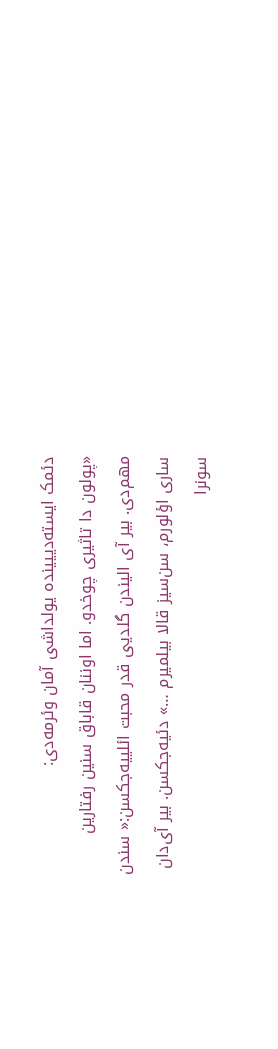دئمک ایسته‌دییینده یولداشی آمان وئرمه‌دی:
«پولون دا تاثیری چوخدو. اما اوننان قاباق سنین رفتارین مهم‌دی. بیر آی الیندن گلدیی قدر محبت ائلییه‌جکسن:« سندن ساری اؤلورم، سن‌سیز قالا بیلمیرم …» دئیه‌جکسن. بیر آی‌دان سونرا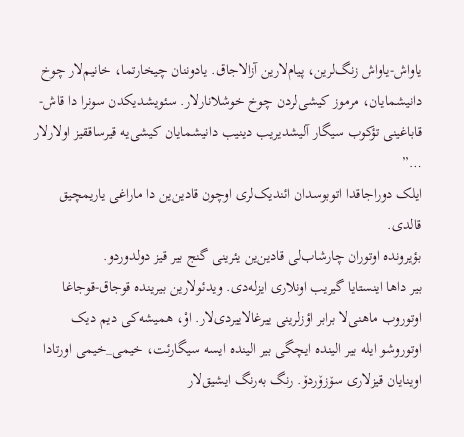یاواش-یاواش زنگ‌لرین، پیام‌لارین آزالاجاق. یادوننان چیخارتما، خانیم‌لار چوخ دانیشمایان، مرموز کیشی‌لردن چوخ خوشلانارلار. سئویشدیکدن‌ سونرا دا قاش-قاباغینی تؤکوب سیگار آلیشدیریب دینیب دانیشمایان کیشی‌‌یه قیرساققیز اولارلار …”
ایلک دوراجاقدا اتوبوسدان ائندیک‌لری اوچون قادین‌ین دا ماراغی یاریمچیق قالدی.
بؤیرونده اوتوران چارشاب‌لی قادین‌ین یئرینی گنج بیر قیز دولدوردو.
بیر داها اینستایا گیریب اونلاری ایزله‌دی. ویدئولارین بیرینده قوجاق-قوجاغا اوتوروب ماهنی‌لا برابر اؤزلرینی ییرغالاییردی‌لار. اوْ، همیشه‌کی دیم دیک اوتوروشو ایله بیر الینده ایچگی‌ بیر الینده ایسه سیگارئت، خیمی_خیمی اورتادا اوینایان قیزلاری سۆزۆردۆ. رنگ به‌رنگ ایشیق‌لار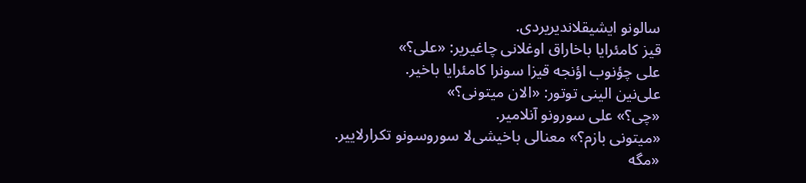سالونو ایشیقلاندیریردی.
قیز کامئرایا باخاراق اوغلانی چاغیریر: «علی؟»
علی چؤنوب اؤنجه قیزا سونرا کامئرایا باخیر.
علی‌نین الینی توتور: «الان میتونی؟»
«چی؟» علی سورونو آنلامیر.
«میتونی بازم؟» معنالی باخیشی‌لا سوروسونو تکرارلاییر.
«مگه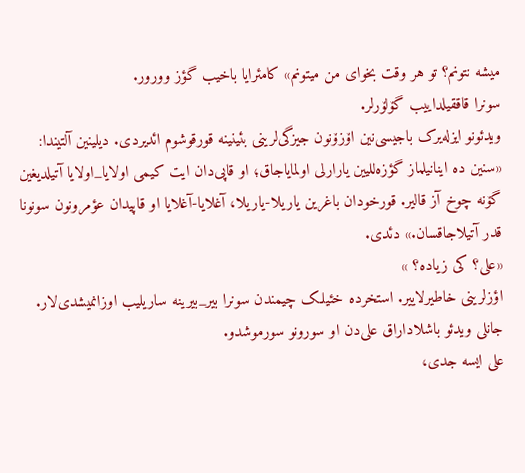میشه نتونم؟ تو هر وقت بخوای من میتونم» کامئرایا باخیب گؤز وورور.
سونرا قاققیلداییب گۆلۆرلر.
ویدئونو ایزله‌یرک باجیسی‌نین اۆزۆنون جیزگی‌لرینی بئینینه قورقوشوم ائدیردی. دیلینین آلتیندا:
«سنین ده اینانیلماز گؤزه‌للیین یارارلی اولمایاجاق؛ او قاپی‌دان ایت کیمی اولایا_اولایا آتیلدیغین گۆنه چوخ آز قالیر. قورخودان باغرین یاریلا-یاریلا، آغلایا-آغلایا او قاپیدان عؤمرونون سونونا قدر آتیلاجاقسان.» دئدی.
«علی؟ کی زیاده؟ »
اؤزلر‌ینی خاطیرلاییر. استخرده خئیلک چیمندن سونرا بیر_بیرینه ساریلیب اوزانمیشدی‌لار. جانلی ویدئو باشلاداراق علی‌دن او سورونو سورموشدو.
علی ایسه جدی،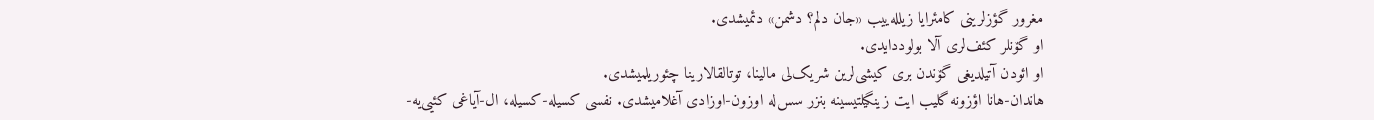مغرور گؤزلرینی کامئرایا زیلله‌ییب «جان دلم؟ دشمن» دئمیشدی.
او گۆنلر کئف‌لری آلا بولوددایدی.
او ائودن آتیلدیغی گۆندن بری کیشی‌لرین شریک‌لی مالینا، توتالقالارینا چئوریلمیشدی.
هاندان-هانا اؤزونه گلیب ایت زینگیلتیسینه بنزر سس‌له اوزون-اوزادی آغلامیشدی. نفسی کسیله-کسیله، ال-آیاغی کئیی‌یه-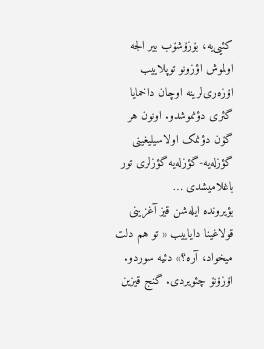کئیی‌یه، بۆزۆشۆب بیر الجه اولموش اؤزونو توپلاییب اۆزه‌ری‌لرینه اوچان داخمایا گئری دؤنموشدو. اونون هر گۆن دؤنمک اولاسیلیغینی گؤزله‌یه-گؤزله‌یه گؤزلری تور باغلامیشدی …
بؤیرونده‌ ایله‌شن قیز آغزینی قولاغینا دایاییب « تو هم دلت میخواد، آره؟» دئیه سوردو. اۆزۆنۆ چئویردی. گنج قیزین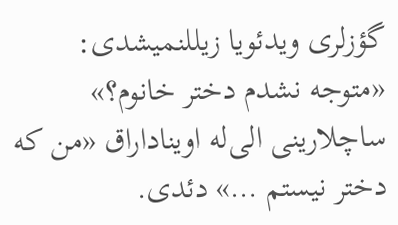گؤزلری‌ ویدئویا زیللنمیشدی: «متوجه نشدم دختر خانوم؟»
ساچلارینی الی‌له اویناداراق «من که دختر نیستم …» دئدی.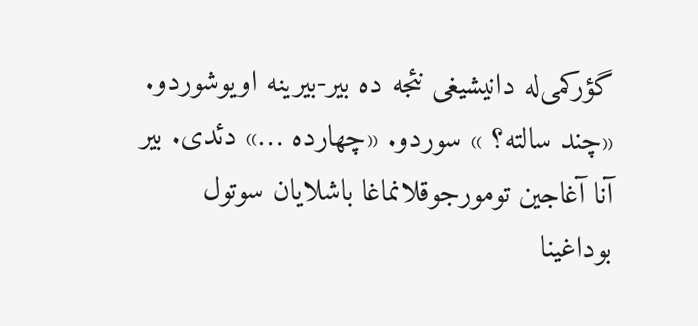گؤرکمی‌له دانیشیغی نئجه ده بیر-بیرینه اویوشوردو. «چند سالته؟ » سوردو. «چهارده ‌…» دئدی. بیر آنا آغاجین تومورجوقلانماغا باشلایان سوتول بوداغینا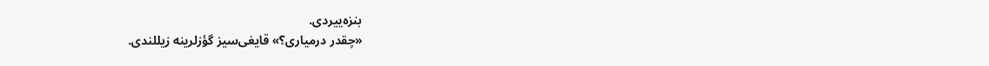بنزه‌ییردی.
«چقدر درمیاری؟» قایغی‌سیز گؤزلرینه زیللندی.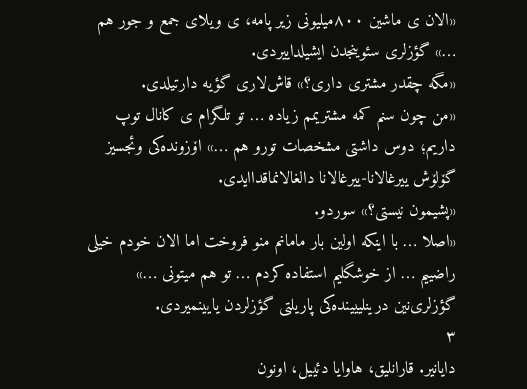«الان ی ماشین ۸۰۰میلیونی زیر پامه، ی ویلای جمع و جور هم …» گؤزلری سئوینجدن ایشیلداییردی.
«مگه چقدر مشتری داری؟» قاش‌‌لاری گؤیه دارتیلدی.
«من چون سنم کمه مشتریمم زیاده … تو تلگرام ی کانال توپ داریم؛ دوس داشتی مشخصات تورو هم …» اۆزونده‌کی وئجسیز گۆلۆش ییرغالانا-ییرغالانا دالغالانماقداایدی.
«پشیمون نیستی؟» سوردو.
«اصلا … با اینکه اولین بار مامانم منو فروخت اما الان خودم خیلی راضییم … از خوشگلیم استفاده کردم … تو هم میتونی …» گؤزلری‌نین درینلییینده‌کی پاریلتی گؤزلردن یایینمیردی.
۳
دایانیر. قارانلیق، هاوایا دئییل، اونون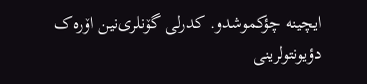ایچینه چؤکموشدو. کدرلی گۆنلری‌نین اۆره‌ک دؤیونتولرینی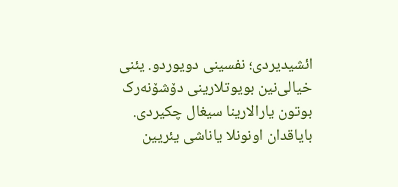ائشیدیردی؛ نفسینی دویوردو. یئنی خیالی‌نین بویوتلارینی دۆشۆنه‌رک بوتون یارالارینا سیغال چکیردی.
بایاقدان اونونلا یاناشی یئریین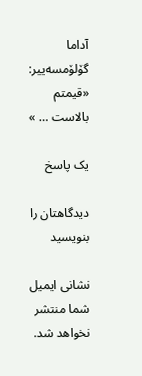آداما گۆلۆمسه‌ییر: «قیمتم بالاست … »

یک پاسخ

دیدگاهتان را بنویسید

نشانی ایمیل شما منتشر نخواهد شد.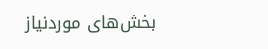بخش‌های موردنیاز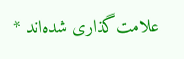علامت‌گذاری شده‌اند *